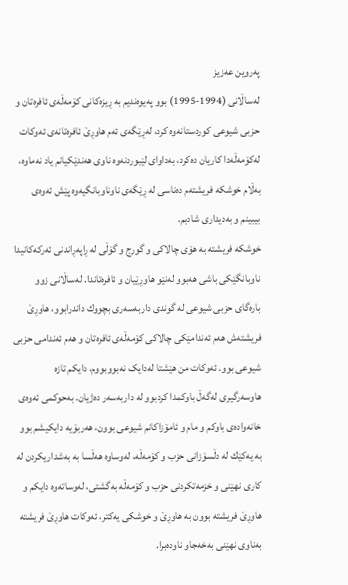پەروین عەزیز
لەساڵانی (1994-1995) بوو پەیوەندیم بە ڕیزەکانی کۆمەڵەی ئافرەتان و حزبی شیوعی کوردستانەوە کرد، لەڕێگەی ئەم هاوڕێ ئافرەتانەی ئەوکات لەکۆمەڵەدا کاریان دەکرد، بەداوای لێبوردنەوە ناوی هەندێکیانم یاد نەماوە، بەڵام خوشکە فریشتەم دەناسی لە ڕێگەی ناوناوبانگیەوە پێش ئەوەی بیبینم و بەدیداری شادبم.
خوشکە فریشتە بە هۆی چالاکی و گورج و گۆڵی لە ڕاپەڕاندنی ئەرکەکانیدا ناوبانگێکی باشی هەبوو لەنێو هاوڕێیان و ئافرەتاندا. لەساڵانی زوو بارەگای حزبی شیوعی لە گوندی داربەسەری بچووك داندرابوو، هاوڕێ فریشتەش هەم ئەندامێکی چالاکی کۆمەڵەی ئافرەتان و هەم ئەندامی حزبی شیوعی بوو. ئەوکات من هێشتا لەدایک نەبووبووم، دایکم تازە هاوسەرگیری لەگەڵ باوکمدا کردبوو لە داربەسەر دەژیان. بەحوکمی ئەوەی خانەوادەی باوکم و مام و ئامۆزاکانم شیوعی بوون، هەربۆیە دایکیشم بوو بە یەکێك لە دڵسۆزانی حزب و کۆمەڵە، لەوساوە هەڵسا بە بەشداریکردن لە کاری نهێنی و خزمەتکردنی حزب و کۆمەڵە بەگشتی، لەوساتەوە دایکم و هاوڕێ فریشتە بوون بە هاوڕێ و خوشکی یەکتر، ئەوکات هاوڕێ فریشتە بەناوی نهێنی بەخەجاو ناودەبرا.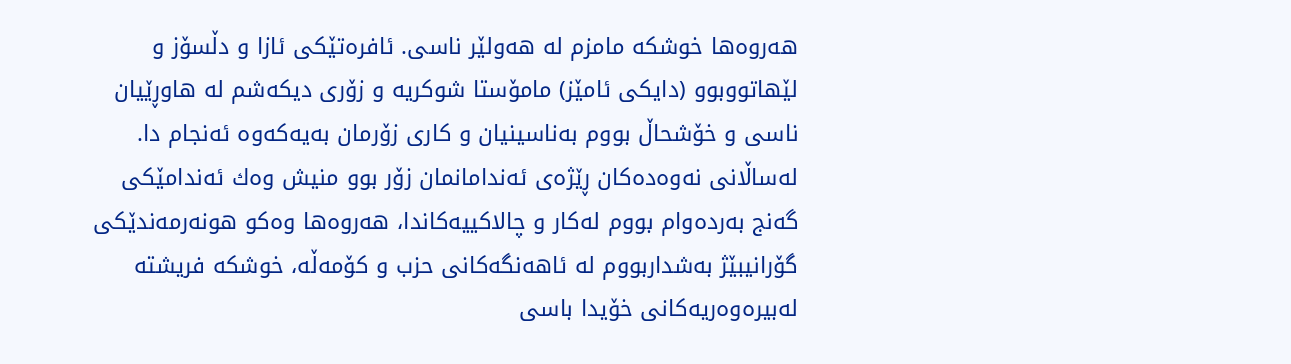هەروەها خوشکە مامزم لە هەولێر ناسی. ئافرەتێکی ئازا و دڵسۆز و لێهاتووبوو (دایکی ئامێز) مامۆستا شوکریە و زۆری دیکەشم لە هاوڕێیان ناسی و خۆشحاڵ بووم بەناسینیان و کاری زۆرمان بەیەکەوە ئەنجام دا. لەساڵانی نەوەدەکان ڕێژەی ئەندامانمان زۆر بوو منیش وەك ئەندامێکی گەنج بەردەوام بووم لەکار و چالاکییەکاندا، هەروەها وەکو هونەرمەندێکی گۆرانیبێژ بەشداربووم لە ئاهەنگەکانی حزب و کۆمەڵە، خوشکە فریشتە لەبیرەوەریەکانی خۆیدا باسی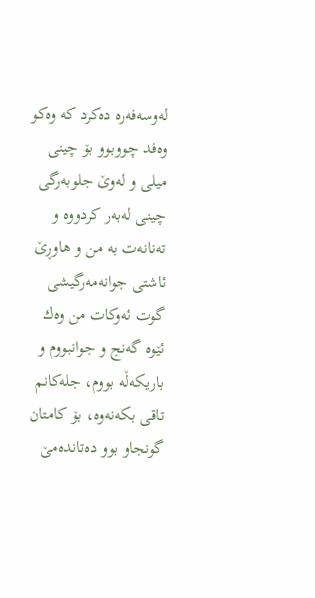لەوسەفەرە دەکرد کە وەکو وەفد چووبوو بۆ چینی میلی و لەوێ جلوبەرگی چینی لەبەر کردووە و تەنانەت بە من و هاوڕێ ئاشتی جوانەمەرگیشی گوت ئەوکات من وەك ئێوە گەنج و جوانبووم و باریکەڵە بووم، جلەکانم تاقی بکەنەوە، بۆ کامتان گونجاو بوو دەتاندەمێ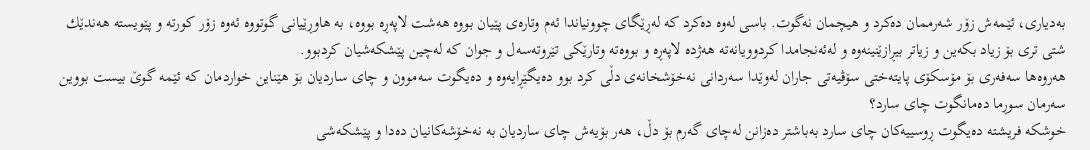بەدیاری، ئێمەش زۆر شەرممان دەکرد و هیچمان نەگوت. باسی لەوە دەکرد کە لەڕێگای چوونیاندا ئەم وتارەی پێیان بووە هەشت لاپەڕە بووە، بە هاوڕێیانی گوتووە ئەوە زۆر کورتە و پێویستە هەندێك شتی تری بۆ زیاد بکەین و زیاتر بیڕازێنینەوە و لەئەنجامدا کردوویانەتە هەژدە لاپەڕە و بووەتە وتارێکی تێروتەسەل و جوان کە لەچین پێشکەشیان کردبوو.
هەروەها سەفەری بۆ مۆسکۆی پایتەختی سۆڤیەتی جاران لەوێدا سەردانی نەخۆشخانەی دڵی کرد بوو دەیگێڕایەوە و دەیگوت سەموون و چای ساردیان بۆ هێناین خواردمان کە ئێمە گوێ بیست بووین سەرمان سوڕما دەمانگوت چای سارد؟
خوشکە فریشتە دەیگوت ڕوسییەکان چای سارد بەباشتر دەزانن لەچای گەرم بۆ دڵ، هەر بۆیەش چای ساردیان بە نەخۆشەکانیان دەدا و پێشکەشی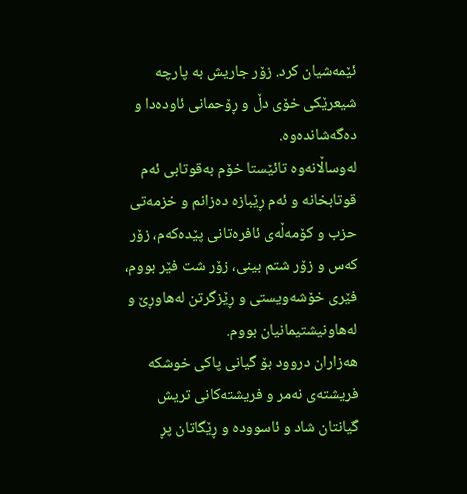ئێمەشیان کرد. زۆر جاریش بە پارچە شیعرێکی خۆی دڵ و ڕۆحمانی ئاودەدا و دەگەشاندەوە.
لەوساڵانەوە تائێستا خۆم بەقوتابی ئەم قوتابخانە و ئەم ڕێبازە دەزانم و خزمەتی حزب و کۆمەڵەی ئافرەتانی پێدەکەم، زۆر کەس و زۆر شتم بینی، زۆر شت فێر بووم، فێری خۆشەویستی و ڕێزگرتن لەهاوڕێ و لەهاونیشتیمانیان بووم.
هەزاران دروود بۆ گیانی پاکی خوشکە فریشتەی نەمر و فریشتەکانی تریش گیانتان شاد و ئاسوودە و ڕێگاتان پڕ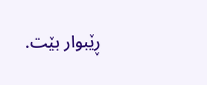ڕێبوار بێت.